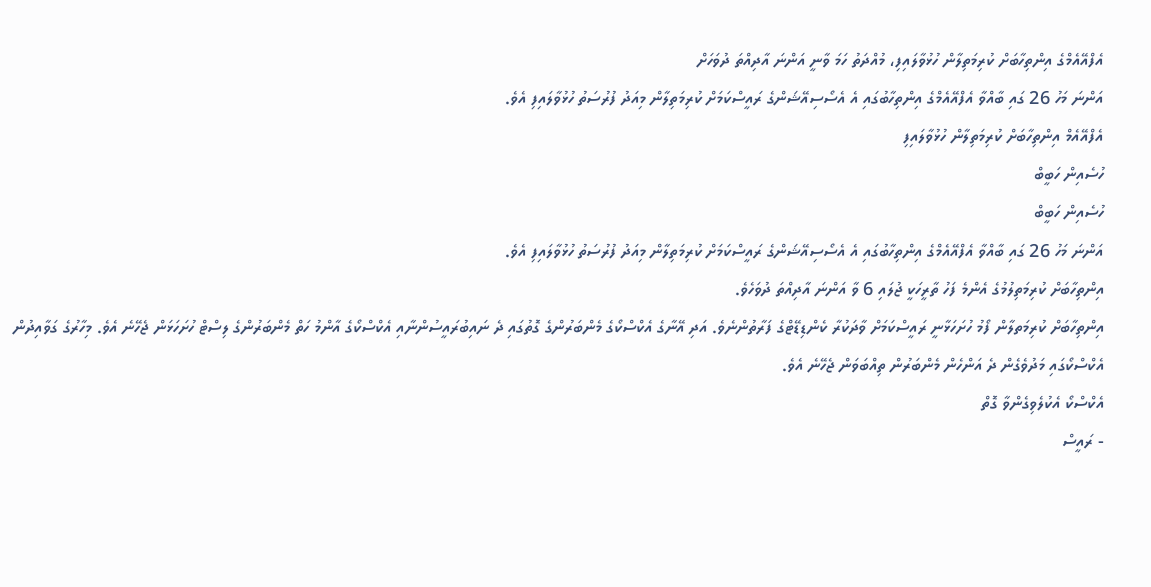އެފްއޭއެމްގެ އިންތިހާބަށް ކުރިމަތިލާން ހުޅުވާލައިފި، މުއްދަތު ހަމަ ވާނީ އަންނަ އާދިއްތަ ދުވަހަށް
އަންނަ މަހު 26 ގައި ބާއްވާ އެފްއޭއެމްގެ އިންތިހާބުގައި އެ އެސޯސިއޭޝަންގެ ރައީސްކަމަށް ކުރިމަތިލާން މިއަދު ފުރުސަތު ހުޅުވާލައިފި އެވެ.
އެފްއޭއެމް އިންތިހާބަށް ކުރިމަތިލާން ހުޅުވާލައިފި
ހުސެއިން ހަބީބް
ހުސެއިން ހަބީބް
އަންނަ މަހު 26 ގައި ބާއްވާ އެފްއޭއެމްގެ އިންތިހާބުގައި އެ އެސޯސިއޭޝަންގެ ރައީސްކަމަށް ކުރިމަތިލާން މިއަދު ފުރުސަތު ހުޅުވާލައިފި އެވެ.
އިންތިހާބަށް ކުރިމަތިލުމުގެ އެންމެ ފަހު ތާރީހަކީ ޖުލައި 6 ވާ އަންނަ އާދިއްތަ ދުވަހެވެ.
އިންތިހާބަށް ކުރިމަތލާން ފޯމު ހުށަހަޅާނީ ރައީސްކަމަށް ވާދަކުރާ ކެންޑިޑޭޓްގެ ފަރާތުންނެވެ. އަދި އޭނާގެ އެކްސްކޯގެ މެންބަރުންގެ ގޮތުގައި ދެ ނައިބުރައީސުންނާއި އެކްސްކޯގެ އާންމު ހަތް މެންބަރުންގެ ލިސްޓް ހުށަހަޅަން ޖެހޭނެ އެވެ. މިހާރުގެ ގަވާއިދުން އެކްސްކޯގައި މަދުވެގެން ދެ އަންހެން މެންބަރުން ތިއްބަވަން ޖެހޭނެ އެވެ.
އެކްސްކޯ އެކުލެވިގެންވާ ގޮތް
- ރައީސް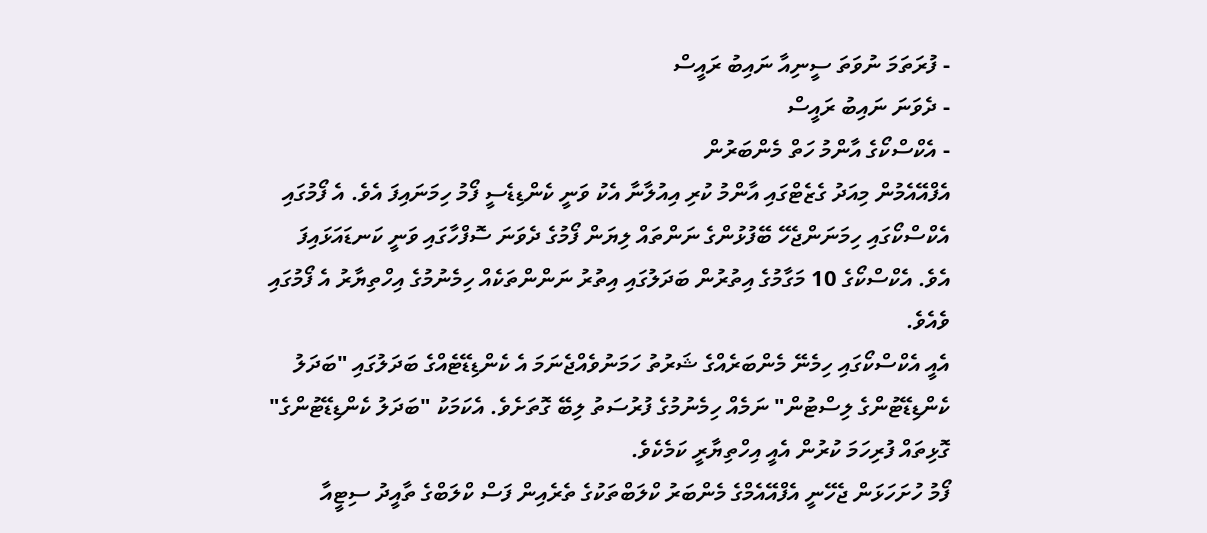- ފުރަތަމަ ނުވަތަ ސީނިއާ ނައިބު ރައީސް
- ދެވަނަ ނައިބު ރައީސް
- އެކްސްކޯގެ އާންމު ހަތް މެންބަރުން
އެފްއޭއެމުން މިއަދު ގެޒެޓްގައި އާންމު ކުރި އިއުލާނާ އެކު ވަނީ ކެންޑިޑެސީ ފޯމު ހިމަނައިފަ އެވެ. އެ ފޯމުގައި އެކްސްކޯގައި ހިމަނަންޖެހޭ ބޭފުޅުންގެ ނަންތައް ލިޔަން ފޯމުގެ ދެވަނަ ސޮފްހާގައި ވަނީ ކަނޑައަޅައިފަ އެވެ. އެކްސްކޯގެ 10 މަގާމުގެ އިތުރުން ބަދަލުގައި އިތުރު ނަންންތަކެއް ހިމެނުމުގެ އިހްތިޔާރު އެ ފޯމުގައި ވެއެވެ.
އެއީ އެކްސްކޯގައި ހިމެނޭ މެންބަރެއްގެ ޝަރުތު ހަމަނުވެއްޖެނަމަ އެ ކެންޑިޑޭޓެއްގެ ބަދަލުގައި "ބަދަލު ކެންޑިޑޭޓުންގެ ލިސްޓުން" ނަމެއް ހިމެނުމުގެ ފުރުސަތު ލިބޭ ގޮތަށެވެ. އެކަމަކު "ބަދަލު ކެންޑިޑޭޓުންގެ" ގޮޅިތައް ފުރިހަމަ ކުރުން އެއީ އިހްތިޔާރީ ކަމެކެވެ.
ފޯމު ހުށަހަޅަން ޖެހޭނީ އެފްއޭއެމްގެ މެންބަރު ކްލަބްތަކުގެ ތެރެއިން ފަސް ކްލަބްގެ ތާއީދު ސިޓީއާ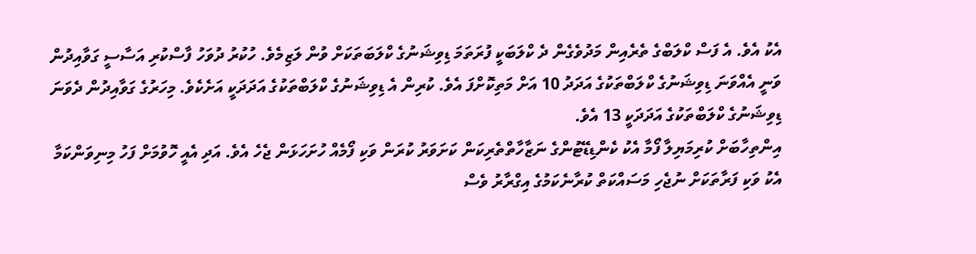އެކު އެވެ. އެ ފަސް ކްލަބްގެ ތެރެއިން މަދުވެގެން ދެ ކްލަބަކީ ފުރަތަމަ ޑިވިޝަނުގެ ކްލަބަތަކަށް ވުން ލަޒިމެވެ. ހުކުރު ދުވަހު ފާސްކުރި އަސާސީ ގަވާއިދުން ވަނީ އެއްވަނަ ޑިވިޝަނުގެ ކްލަބްތަކުގެ އަދަދު 10 އަށް މަތިކޮށްފަ އެވެ. ކުރިން އެ ޑިވިޝަނުގެ ކްލަބްތަކުގެ އަދަދަކީ އަށެކެވެ. މިހަރުގެ ގަވާއިދުން ދެވަނަ ޑިވިޝަނުގެ ކްލަބްތަކުގެ އަދަދަކީ 13 އެވެ.
އިންތިހާބަށް ކުރިމަޔިލާ ފޯމާ އެކު ކެންޑިޑޭޓުންގެ ނަޒާހާތްތެރިކަން ކަށަވަރު ކުރަން ވަކި ފޯމެއް ހުށަހަޅަން ޖެހެ އެވެ. އަދި އެއީ ހޮވުމަށް ފަހު މިނިވަންކަމާ އެކު ވަކި ފަރާތަކަށް ނުޖެހި މަސައްކަތް ކުރާނެކަމުގެ އިގްރާރު ވެސް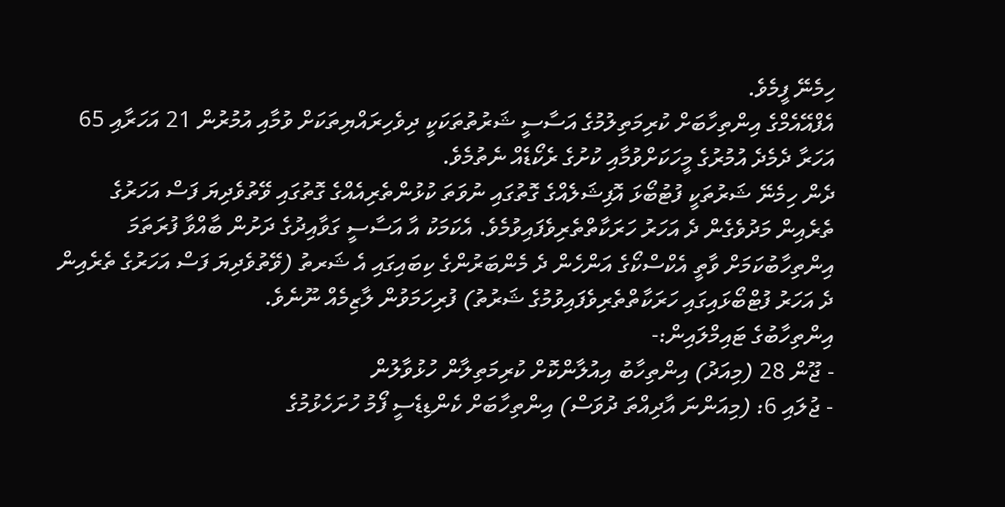ހިމެނޭ ފީމެވެ.
އެފްއޭއެމްގެ އިންތިހާބަށް ކުރިމަތިލުމުގެ އަސާސީ ޝަރުތުތަކަކީ ދިވެހިރައްޔިތަކަށް ވުމާއި އުމުރުން 21 އަހަރާއި 65 އަހަރާ ދެމެދެ އުމުރުގެ މީހަކަށްވުމާއި ކުށުގެ ރެކޯޑެއް ނެތުމެވެ.
ދެން ހިމެނޭ ޝަރުތަކީ ފުޓުބޯޅަ އޮފިޝަލެއްގެ ގޮތުގައި ނުވަތަ ކުޅުންތެރިއެއްގެ ގޮތުގައި ވޭތުވެދިޔަ ފަސް އަހަރުގެ ތެރެއިން މަދުވެގެން ދެ އަހަރު ހަރަކާތްތެރިވެފައިވުމެވެ. އެކަމަކު އާ އަސާސީ ގަވާއިދުގެ ދަށުން ބާއްވާ ފުރަތަމަ އިންތިހާބުކަމަށް ވާތީ އެކްސްކޯގެ އަންހެން ދެ މެންބަރުންގެ ކިބައިގައި އެ ޝަރތު (ވޭތުވެދިޔަ ފަސް އަހަރުގެ ތެރެއިން ދެ އަހަރު ފުޓްބޯޅައިގައި ހަރަކާތްތެރިވެފައިވުމުގެ ޝަރުތު) ފުރިހަމަވުން ލާޒިމެއް ނޫނެވެ.
އިންތިހާބުގެ ޓައިމްލައިން:-
- ޖޫން 28 (މިއަދު) އިންތިހާބު އިއުލާންކޮށް ކުރިމަތިލާން ހުޅުވާލުން
- ޖުލައި 6: (މިއަންނަ އާދިއްތަ ދުވަސް) އިންތިހާބަށް ކެންޑިޑެސީ ފޯމު ހުށަހެޅުމުގެ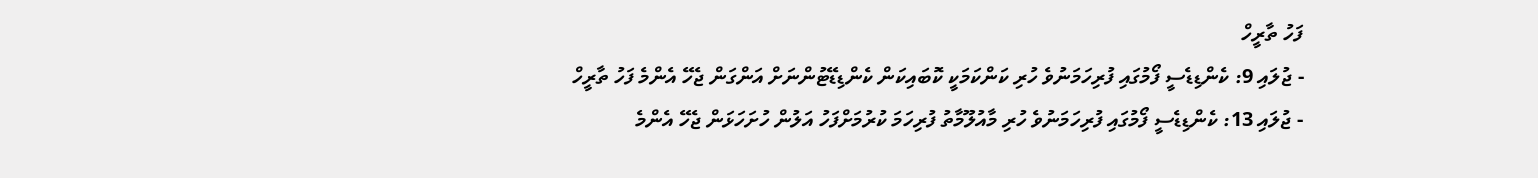ފަހު ތާރީހް
- ޖުލައި 9: ކެންޑިޑެސީ ފޯމުގައި ފުރިހަމަނުވެ ހުރި ކަންކަމަކީ ކޮބައިކަން ކެންޑިޑޭޓުންނަށް އަންގަން ޖެހޭ އެންމެ ފަހު ތާރީހް
- ޖުލައި 13: ކެންޑިޑެސީ ފޯމުގައި ފުރިހަމަނުވެ ހުރި މާއުލޫމާތު ފުރިހަމަ ކުރުމަށްފަހު އަލުން ހުށަހަޅަން ޖެހޭ އެންމެ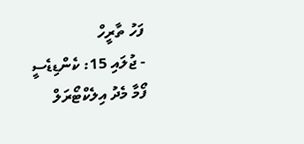ފަހު ތާރީހް
- ޖުލައި 15: ކެންޑިޑެސީ ފޯމާ މެދު އިލެކްޓޯރަލް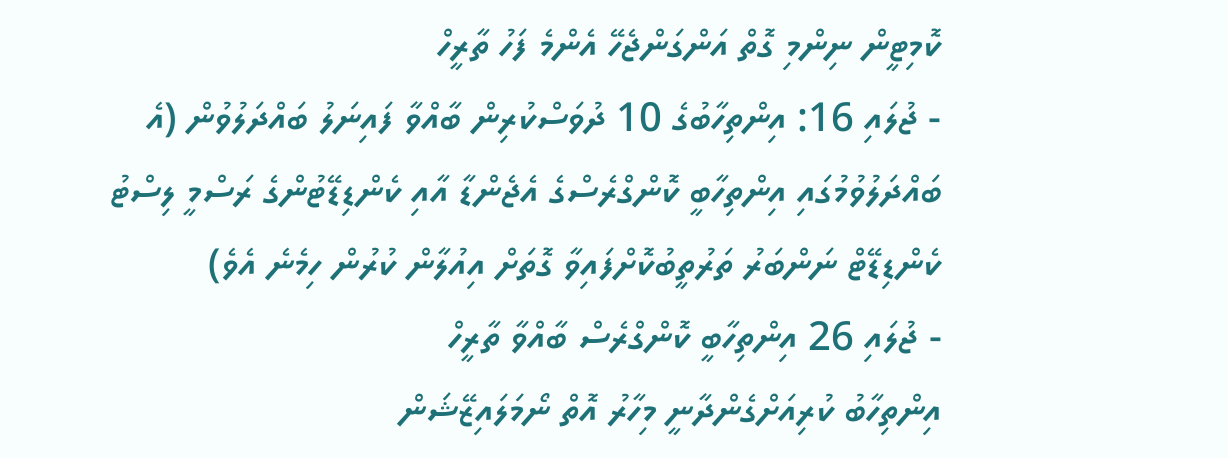ކޮމިޓީން ނިންމި ގޮތް އަންގަންޖެހޭ އެންމެ ފަހު ތާރީހް
- ޖުލައި 16: އިންތިހާބުގެ 10 ދުވަސްކުރިން ބާއްވާ ފައިނަލު ބައްދަލުވުން (އެ ބައްދަލުވުމުގައި އިންތިހާބީ ކޮންގްރެސްގެ އެޖެންޑާ އާއި ކެންޑިޑޭޓުންގެ ރަސްމީ ލިސްޓު ކެންޑިޑޭޓް ނަންބަރު ތަރުތީބުކޮށްފައިވާ ގޮތަށް އިއުލާން ކުރުން ހިމެނެ އެވެ)
- ޖުލައި 26 އިންތިހާބީ ކޮންގްރެސް ބާއްވާ ތާރީހް
އިންތިހާބު ކުރިއަށްގެންދާނީ މިހާރު އޮތް ނޯމަލައިޒޭޝަން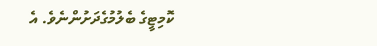ކޮމިޓީގެ ބެލުމުގެދަށުންނެވެ. އެ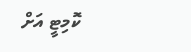ކޮމިޓީ އަށް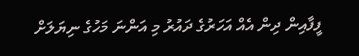ފީފާއިން ދިން އެއް އަހަރުގެ ދައުރު މި އަންނަ މަހުގެ ނިޔަލަށް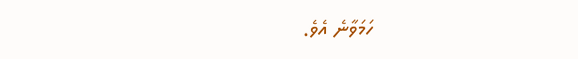ހަމަވާނެ އެވެ.